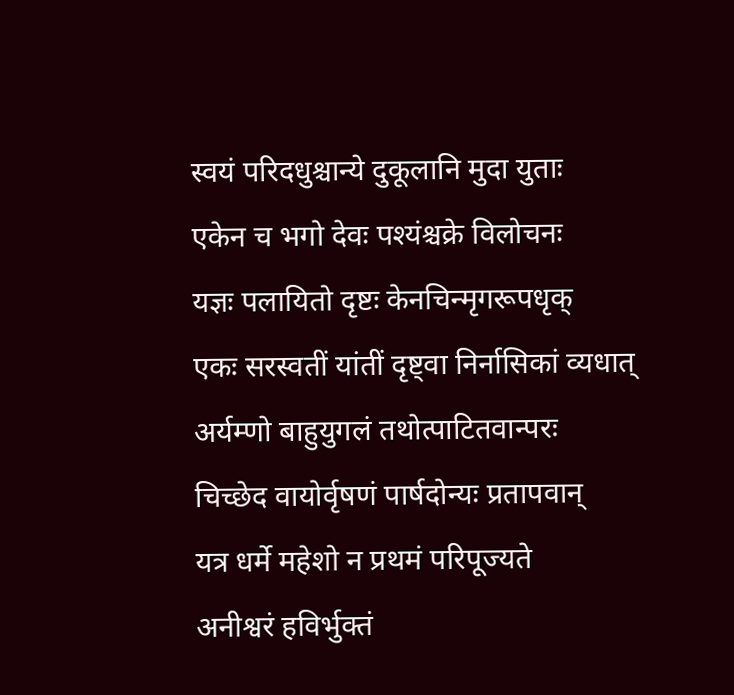स्वयं परिदधुश्चान्ये दुकूलानि मुदा युताः
एकेन च भगो देवः पश्यंश्चक्रे विलोचनः
यज्ञः पलायितो दृष्टः केनचिन्मृगरूपधृक्
एकः सरस्वतीं यांतीं दृष्ट्वा निर्नासिकां व्यधात्
अर्यम्णो बाहुयुगलं तथोत्पाटितवान्परः
चिच्छेद वायोर्वृषणं पार्षदोन्यः प्रतापवान्
यत्र धर्मे महेशो न प्रथमं परिपूज्यते
अनीश्वरं हविर्भुक्तं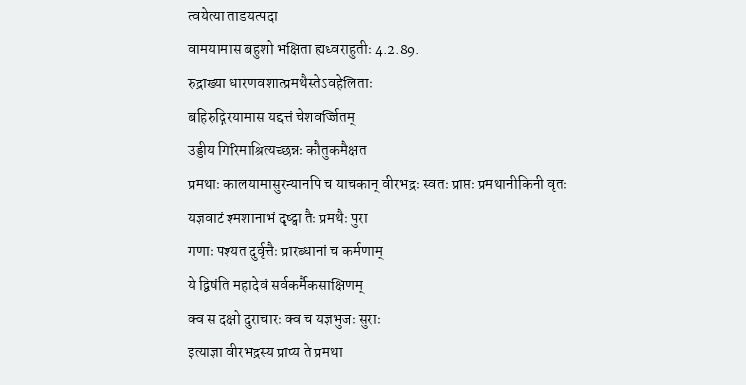त्वयेत्या ताडयत्पदा
वामयामास बहुशो भक्षिता ह्यध्वराहुतीः 4.2.89.
रुद्राख्या धारणवशात्प्रमथैस्तेऽवहेलिताः
बहिरुद्गिरयामास यद्दत्तं चेशवर्ज्जितम्
उड्डीय गिरिमाश्रित्यच्छन्नः कौतुकमैक्षत
प्रमथाः कालयामासुरन्यानपि च याचकान् वीरभद्रः स्वतः प्राप्तः प्रमथानीकिनी वृतः
यज्ञवाटं श्मशानाभं दृष्ट्वा तैः प्रमथैः पुरा
गणाः पश्यत दुर्वृत्तैः प्रारब्धानां च कर्मणाम्
ये द्विषंति महादेवं सर्वकर्मैकसाक्षिणम्
क्व स दक्षो दुराचारः क्व च यज्ञभुजः सुराः
इत्याज्ञा वीरभद्रस्य प्राप्य ते प्रमथा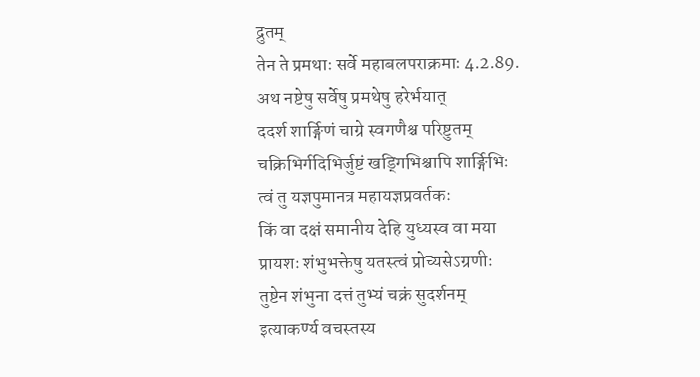द्रुतम्
तेन ते प्रमथाः सर्वे महाबलपराक्रमाः 4.2.89.
अथ नष्टेषु सर्वेषु प्रमथेषु हरेर्भयात्
ददर्श शार्ङ्गिणं चाग्रे स्वगणैश्च परिष्टुतम्
चक्रिभिर्गदिभिर्जुष्टं खड्गिभिश्चापि शार्ङ्गिभिः
त्वं तु यज्ञपुमानत्र महायज्ञप्रवर्तकः
किं वा दक्षं समानीय देहि युध्यस्व वा मया
प्रायशः शंभुभक्तेषु यतस्त्वं प्रोच्यसेऽग्रणीः
तुष्टेन शंभुना दत्तं तुभ्यं चक्रं सुदर्शनम्
इत्याकर्ण्य वचस्तस्य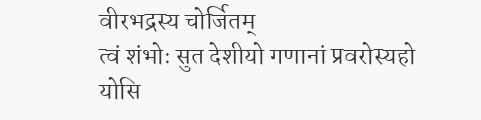वीरभद्रस्य चोर्जितम्
त्वं शंभोः सुत देशीयो गणानां प्रवरोस्यहो
योसि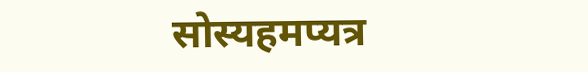सोस्यहमप्यत्र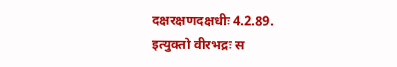दक्षरक्षणदक्षधीः 4.2.89.
इत्युक्तो वीरभद्रः स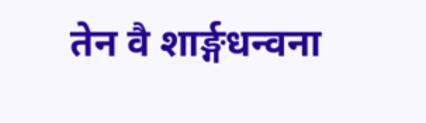तेन वै शार्ङ्गधन्वना